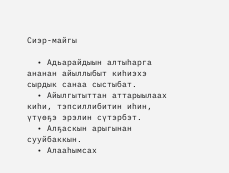Сиэр-майгы

  • Адьарайдыын алтыһарга ананан айыллыбыт киһиэхэ сырдык санаа сыстыбат.
  • Айылгытыттан аттарыылаах киһи, тэпсиллибитин иһин, үтүөҕэ эрэлин сүтэрбэт.
  • Алҕаскын арыгынан сууйбаккын.
  • Алааһымсах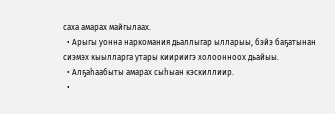саха амарах майгылаах.
  • Арыгы уонна наркомания дьаллыгар ылларыы, бэйэ баҕатынан сиэмэх кыылларга утары киириигэ холоонноох дьайыы.
  • Алҕаһаабыты амарах сыһыан кэскиллиир.
  •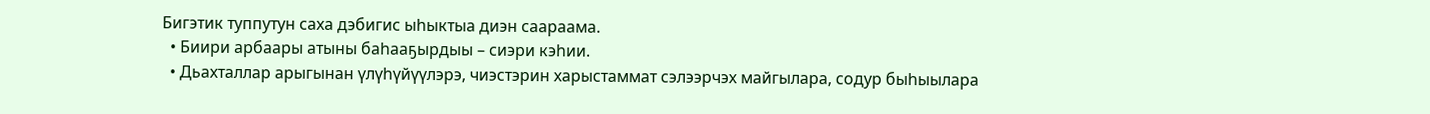Бигэтик туппутун саха дэбигис ыһыктыа диэн саараама.
  • Биири арбаары атыны баһааҕырдыы – сиэри кэһии.
  • Дьахталлар арыгынан үлүһүйүүлэрэ, чиэстэрин харыстаммат сэлээрчэх майгылара, содур быһыылара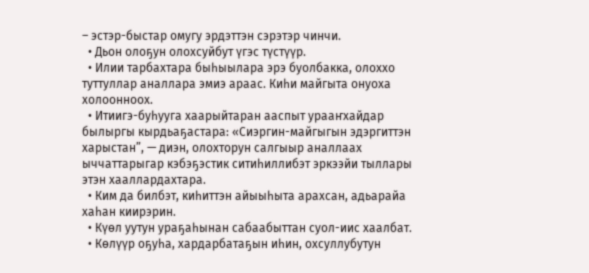– эстэр-быстар омугу эрдэттэн сэрэтэр чинчи.
  • Дьон олоҕун олохсуйбут үгэс түстүүр.
  • Илии тарбахтара быһыылара эрэ буолбакка, олоххо туттуллар аналлара эмиэ араас. Киһи майгыта онуоха холоонноох.
  • Итиигэ-буһууга хаарыйтаран ааспыт урааҥхайдар былыргы кырдьаҕастара: «Сиэргин-майгыгын эдэргиттэн харыстан”, — диэн, олохторун салгыыр аналлаах ыччаттарыгар кэбэҕэстик ситиһиллибэт эркээйи тыллары этэн хааллардахтара.
  • Ким да билбэт, киһиттэн айыыһыта арахсан, адьарайа хаһан киирэрин.
  • Күөл уутун ураҕаһынан сабаабыттан суол-иис хаалбат.
  • Көлүүр оҕуһа, хардарбатаҕын иһин, охсуллубутун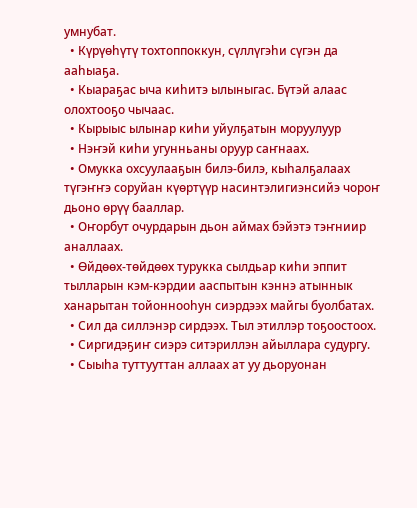умнубат.
  • Күрүөһүтү тохтоппоккун, сүллүгэһи сүгэн да ааһыаҕа.
  • Кыараҕас ыча киһитэ ылыныгас. Бүтэй алаас олохтооҕо чычаас.
  • Кырыыс ылынар киһи уйулҕатын моруулуур
  • Нэҥэй киһи угунньаны оруур саҥнаах.
  • Омукка охсуулааҕын билэ-билэ, кыһалҕалаах түгэҥҥэ соруйан күөртүүр насинтэлигиэнсийэ чороҥ дьоно өрүү бааллар.
  • Оҥорбут очурдарын дьон аймах бэйэтэ тэҥниир аналлаах.
  • Өйдөөх-төйдөөх турукка сылдьар киһи эппит тылларын кэм-кэрдии ааспытын кэннэ атыннык ханарытан тойоннооһун сиэрдээх майгы буолбатах.
  • Сил да силлэнэр сирдээх. Тыл этиллэр тоҕоостоох.
  • Сиргидэҕиҥ сиэрэ ситэриллэн айыллара судургу.
  • Сыыһа туттууттан аллаах ат уу дьоруонан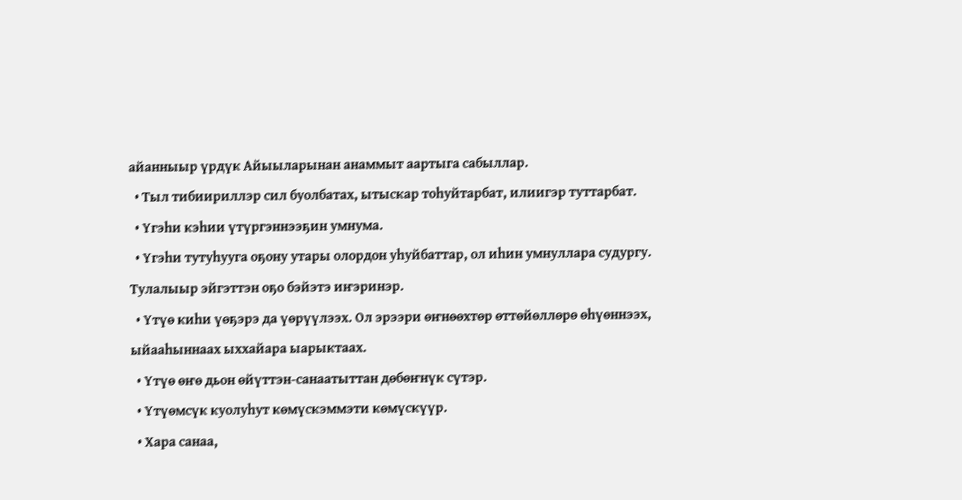айанныыр үрдүк Айыыларынан анаммыт аартыга сабыллар.
  • Тыл тибиириллэр сил буолбатах, ытыскар тоһуйтарбат, илиигэр туттарбат.
  • Үгэһи кэһии үтүргэннээҕин умнума.
  • Үгэһи тутуһууга оҕону утары олордон уһуйбаттар, ол иһин умнуллара судургу. Тулалыыр эйгэттэн оҕо бэйэтэ иҥэринэр.
  • Үтүө киһи үөҕэрэ да үөрүүлээх. Ол эрээри өҥнөөхтөр өттөйөллөрө өһүөннээх, ыйааһыннаах ыххайара ыарыктаах.
  • Үтүө өҥө дьон өйүттэн-санаатыттан дөбөҥнүк сүтэр.
  • Үтүөмсүк куолуһут көмүскэммэти көмүскүүр.
  • Хара санаа,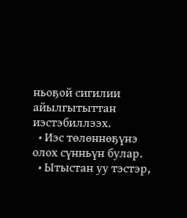ньоҕой сигилии айылгытыттан иэстэбиллээх.
  • Иэс төлөннөҕүнэ олох сүнньүн булар.
  • Ытыстан уу тэстэр,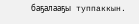баҕалааҕы туппаккын.